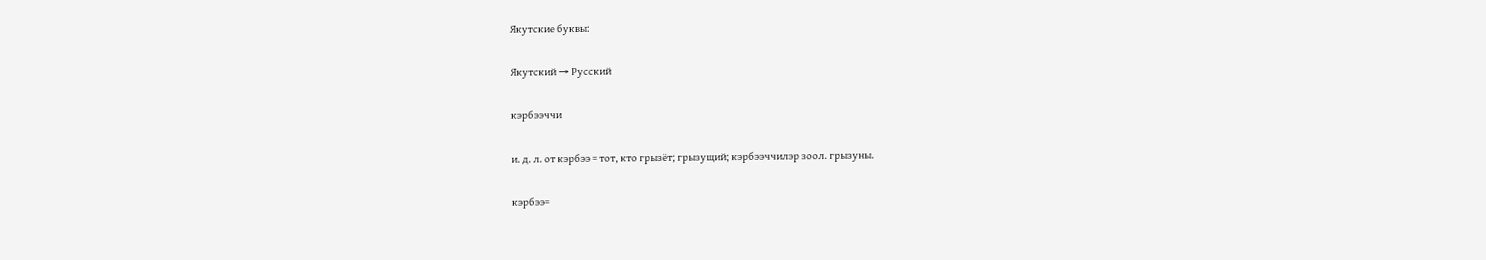Якутские буквы:

Якутский → Русский

кэрбээччи

и. д. л. от кэрбээ = тот, кто грызёт; грызущий; кэрбээччилэр зоол. грызуны.

кэрбээ=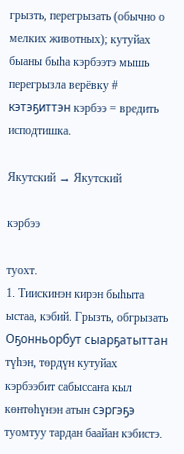грызть, перегрызать (обычно о мелких животных); кутуйах быаны быһа кэрбээтэ мышь перегрызла верёвку # кэтэҕиттэн кэрбээ = вредить исподтишка.

Якутский → Якутский

кэрбээ

туохт.
1. Тиискинэн кирэн быһыта ыстаа, кэбий. Грызть, обгрызать
Оҕонньорбут сыарҕатыттан түһэн, төрдүн кутуйах кэрбээбит сабыссаҥа кыл көнтөһүнэн атын сэргэҕэ туомтуу тардан баайан кэбистэ.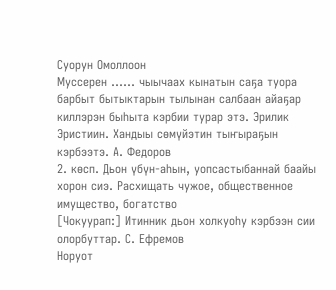Суорун Омоллоон
Муссерен …… чыычаах кынатын саҕа туора барбыт бытыктарын тылынан салбаан айаҕар киллэрэн быһыта кэрбии турар этэ. Эрилик Эристиин. Хандыы сөмүйэтин тыҥыраҕын кэрбээтэ. А. Федоров
2. көсп. Дьон үбүн-аһын, уопсастыбаннай баайы хорон сиэ. Расхищать чужое, общественное имущество, богатство
[Чокуурап:] Итинник дьон холкуоһу кэрбээн сии олорбуттар. С. Ефремов
Норуот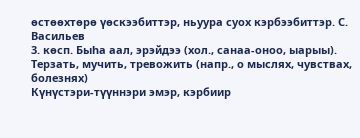өстөөхтөрө үөскээбиттэр, ньуура суох кэрбээбиттэр. С. Васильев
3. көсп. Быһа аал, эрэйдээ (хол., санаа-оноо, ыарыы). Терзать, мучить, тревожить (напр., о мыслях, чувствах, болезнях)
Күнүстэри-түүннэри эмэр, кэрбиир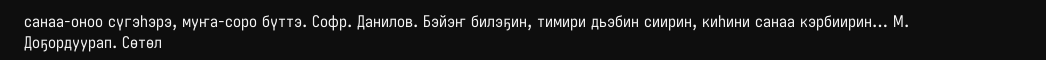санаа-оноо сүгэһэрэ, муҥа-соро бүттэ. Софр. Данилов. Бэйэҥ билэҕин, тимири дьэбин сиирин, киһини санаа кэрбиирин… М. Доҕордуурап. Сөтөл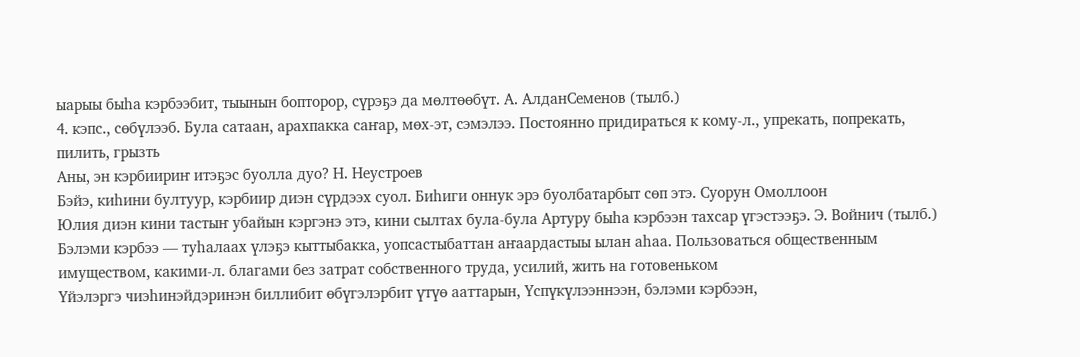ыарыы быһа кэрбээбит, тыынын бопторор, сүрэҕэ да мөлтөөбүт. А. АлданСеменов (тылб.)
4. кэпс., сөбүлээб. Була сатаан, арахпакка саҥар, мөх-эт, сэмэлээ. Постоянно придираться к кому-л., упрекать, попрекать, пилить, грызть
Аны, эн кэрбиириҥ итэҕэс буолла дуо? Н. Неустроев
Бэйэ, киһини бултуур, кэрбиир диэн сүрдээх суол. Биһиги оннук эрэ буолбатарбыт сөп этэ. Суорун Омоллоон
Юлия диэн кини тастыҥ убайын кэргэнэ этэ, кини сылтах була-була Артуру быһа кэрбээн тахсар үгэстээҕэ. Э. Войнич (тылб.)
Бэлэми кэрбээ — туһалаах үлэҕэ кыттыбакка, уопсастыбаттан аҥаардастыы ылан аһаа. Пользоваться общественным имуществом, какими-л. благами без затрат собственного труда, усилий, жить на готовеньком
Үйэлэргэ чиэһинэйдэринэн биллибит өбүгэлэрбит үтүө ааттарын, Үспүкүлээннээн, бэлэми кэрбээн,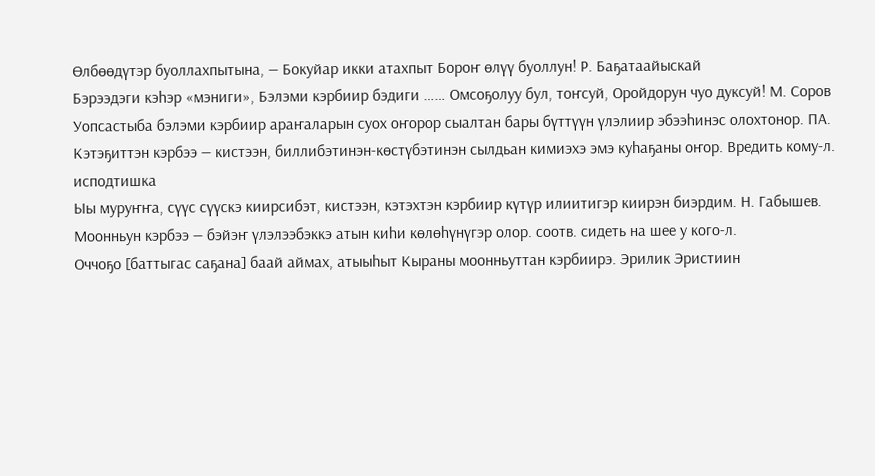Өлбөөдүтэр буоллахпытына, — Бокуйар икки атахпыт Бороҥ өлүү буоллун! Р. Баҕатаайыскай
Бэрээдэги кэһэр «мэниги», Бэлэми кэрбиир бэдиги …… Омсоҕолуу бул, тоҥсуй, Оройдорун чуо дуксуй! М. Соров
Уопсастыба бэлэми кэрбиир араҥаларын суох оҥорор сыалтан бары бүттүүн үлэлиир эбээһинэс олохтонор. ПА. Кэтэҕиттэн кэрбээ — кистээн, биллибэтинэн-көстүбэтинэн сылдьан кимиэхэ эмэ куһаҕаны оҥор. Вредить кому-л. исподтишка
Ыы муруҥҥа, сүүс сүүскэ киирсибэт, кистээн, кэтэхтэн кэрбиир күтүр илиитигэр киирэн биэрдим. Н. Габышев. Моонньун кэрбээ — бэйэҥ үлэлээбэккэ атын киһи көлөһүнүгэр олор. соотв. сидеть на шее у кого-л.
Оччоҕо [баттыгас саҕана] баай аймах, атыыһыт Кыраны моонньуттан кэрбиирэ. Эрилик Эристиин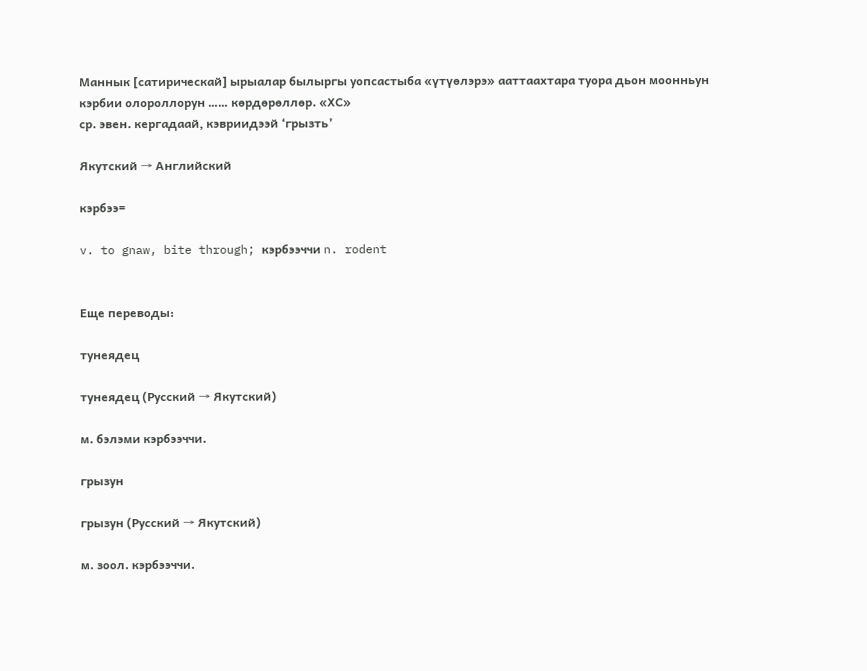Маннык [сатирическай] ырыалар былыргы уопсастыба «үтүөлэрэ» ааттаахтара туора дьон моонньун кэрбии олороллорун …… көрдөрөллөр. «ХС»
ср. эвен. кергадаай, кэвриидээй ‘грызть’

Якутский → Английский

кэрбээ=

v. to gnaw, bite through; кэрбээччи n. rodent


Еще переводы:

тунеядец

тунеядец (Русский → Якутский)

м. бэлэми кэрбээччи.

грызун

грызун (Русский → Якутский)

м. зоол. кэрбээччи.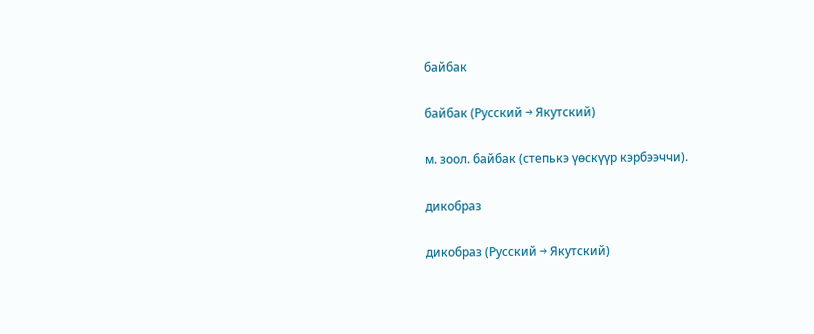байбак

байбак (Русский → Якутский)

м. зоол. байбак (степькэ үөскүүр кэрбээччи).

дикобраз

дикобраз (Русский → Якутский)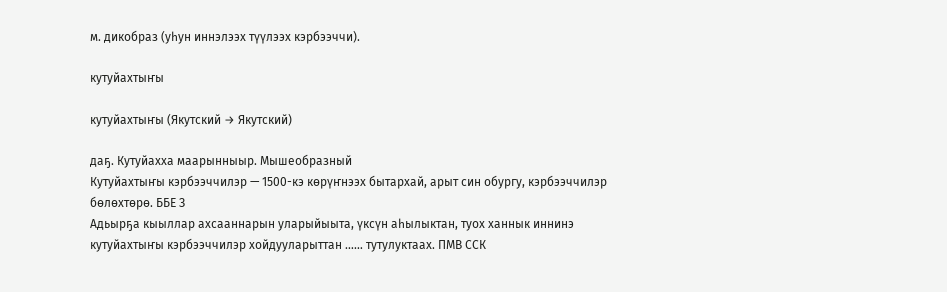м. дикобраз (уһун иннэлээх түүлээх кэрбээччи).

кутуйахтыҥы

кутуйахтыҥы (Якутский → Якутский)

даҕ. Кутуйахха маарынныыр. Мышеобразный
Кутуйахтыҥы кэрбээччилэр — 1500-кэ көрүҥнээх бытархай, арыт син обургу, кэрбээччилэр бөлөхтөрө. ББЕ З
Адьырҕа кыыллар ахсааннарын уларыйыыта, үксүн аһылыктан, туох ханнык иннинэ кутуйахтыҥы кэрбээччилэр хойдууларыттан …… тутулуктаах. ПМВ ССК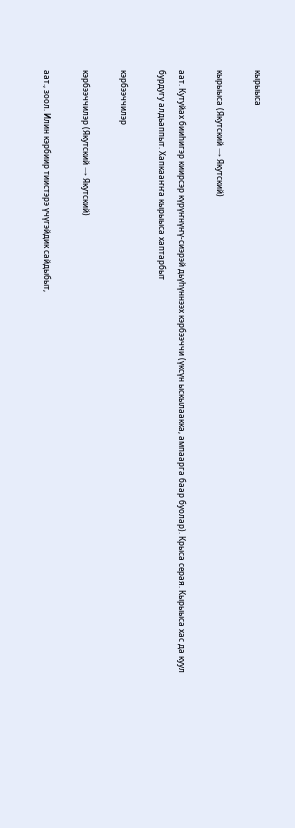кырыыса

кырыыса (Якутский → Якутский)

аат. Кутуйах бииһигэр киирсэр күрүҥнүҥү-сиэрэй дьүһүннээх кэрбээччи (үксүн ыскылаакка, ампаарга баар буолар). Крыса серая. Кырыыса хас да куул бурдугу алдьаппыт. Хапкааҥҥа кырыыса хаптарбыт

кэрбээччилэр

кэрбээччилэр (Якутский → Якутский)

аат., зоол. Илин кэрбиир тиистэрэ үчүгэйдик сайдыбыт,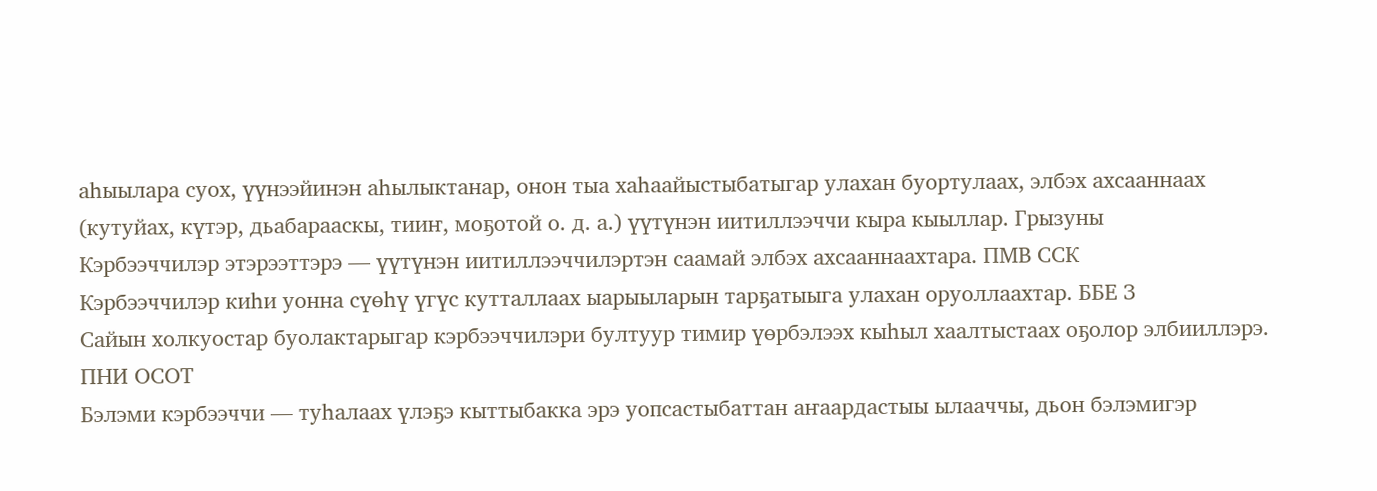аһыылара суох, үүнээйинэн аһылыктанар, онон тыа хаһаайыстыбатыгар улахан буортулаах, элбэх ахсааннаах (кутуйах, күтэр, дьабарааскы, тииҥ, моҕотой о. д. а.) үүтүнэн иитиллээччи кыра кыыллар. Грызуны
Кэрбээччилэр этэрээттэрэ — үүтүнэн иитиллээччилэртэн саамай элбэх ахсааннаахтара. ПМВ ССК
Кэрбээччилэр киһи уонна сүөһү үгүс кутталлаах ыарыыларын тарҕатыыга улахан оруоллаахтар. ББЕ З
Сайын холкуостар буолактарыгар кэрбээччилэри бултуур тимир үөрбэлээх кыһыл хаалтыстаах оҕолор элбииллэрэ. ПНИ ОСОТ
Бэлэми кэрбээччи — туһалаах үлэҕэ кыттыбакка эрэ уопсастыбаттан аҥаардастыы ылааччы, дьон бэлэмигэр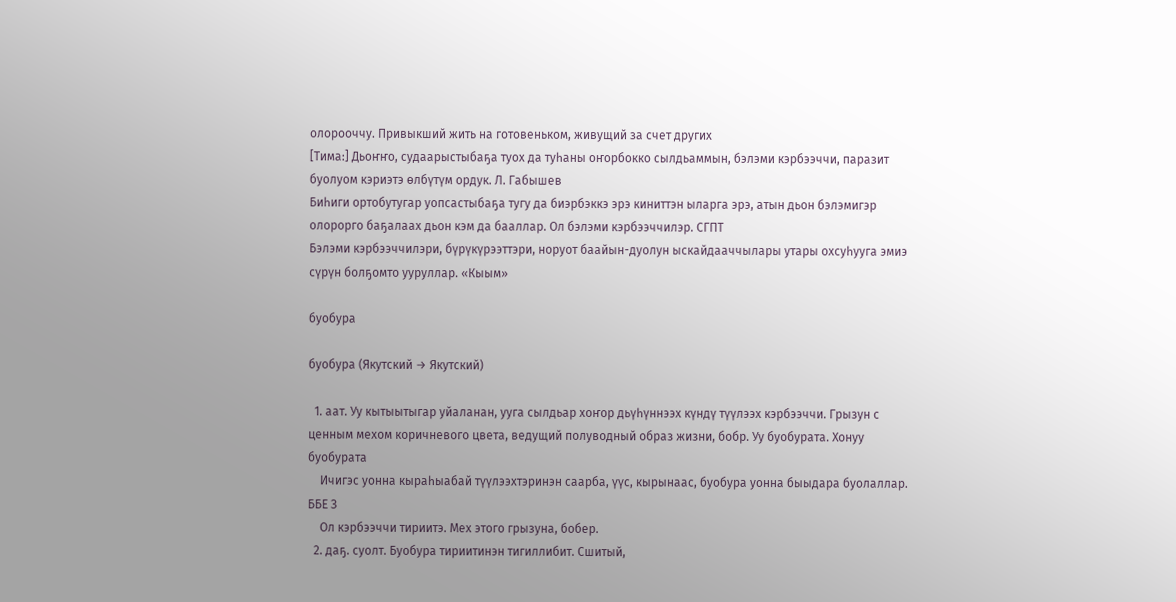олорооччу. Привыкший жить на готовеньком, живущий за счет других
[Тима:] Дьоҥҥо, судаарыстыбаҕа туох да туһаны оҥорбокко сылдьаммын, бэлэми кэрбээччи, паразит буолуом кэриэтэ өлбүтүм ордук. Л. Габышев
Биһиги ортобутугар уопсастыбаҕа тугу да биэрбэккэ эрэ киниттэн ыларга эрэ, атын дьон бэлэмигэр олорорго баҕалаах дьон кэм да бааллар. Ол бэлэми кэрбээччилэр. СГПТ
Бэлэми кэрбээччилэри, бүрүкүрээттэри, норуот баайын-дуолун ыскайдааччылары утары охсуһууга эмиэ сүрүн болҕомто ууруллар. «Кыым»

буобура

буобура (Якутский → Якутский)

  1. аат. Уу кытыытыгар уйаланан, ууга сылдьар хоҥор дьүһүннээх күндү түүлээх кэрбээччи. Грызун с ценным мехом коричневого цвета, ведущий полуводный образ жизни, бобр. Уу буобурата. Хонуу буобурата
    Ичигэс уонна кыраһыабай түүлээхтэринэн саарба, үүс, кырынаас, буобура уонна быыдара буолаллар. ББЕ З
    Ол кэрбээччи тириитэ. Мех этого грызуна, бобер.
  2. даҕ. суолт. Буобура тириитинэн тигиллибит. Сшитый,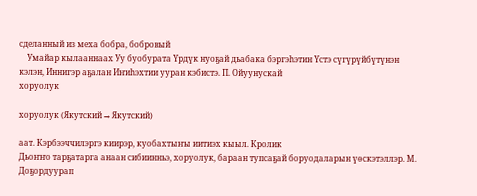сделанный из меха бобра, бобровый
    Умайар кылааннаах Уу буобурата Үрдүк нуоҕай дьабака бэргэһэтин Үстэ сүгүрүйбүтүнэн кэлэн, Иннигэр аҕалан Иҥиһэхтии ууран кэбистэ. П. Ойуунускай
хоруолук

хоруолук (Якутский → Якутский)

аат. Кэрбээччилэргэ киирэр, куобахтыҥы иитиэх кыыл. Кролик
Дьоҥҥо тарҕатарга анаан сибиинньэ, хоруолук, бараан тупсаҕай боруодаларын үөскэтэллэр. М. Доҕордуурап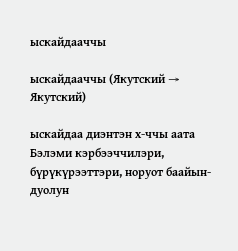ыскайдааччы

ыскайдааччы (Якутский → Якутский)

ыскайдаа диэнтэн х-ччы аата
Бэлэми кэрбээччилэри, бүрүкүрээттэри, норуот баайын-дуолун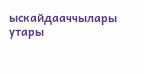ыскайдааччылары утары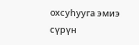охсуһууга эмиэ сүрүн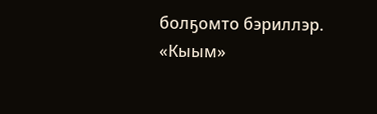болҕомто бэриллэр. «Кыым»